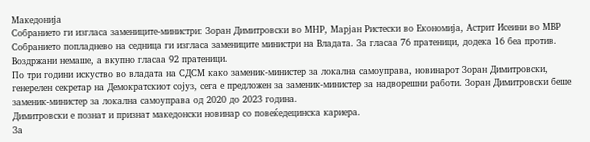Македонија
Собранието ги изгласа замениците-министри: Зоран Димитровски во МНР, Марјан Ристески во Економија, Астрит Исеини во МВР
Собранието попладнево на седница ги изгласа замениците министри на Владата. За гласаа 76 пратеници, додека 16 беа против. Воздржани немаше, а вкупно гласаа 92 пратеници.
По три години искуство во владата на СДСМ како заменик-министер за локална самоуправа, новинарот Зоран Димитровски, генерелен секретар на Демократскиот сојуз, сега е предложен за заменик-министер за надворешни работи. Зоран Димитровски беше заменик-министер за локална самоуправа од 2020 до 2023 година.
Димитровски е познат и признат македонски новинар со повеќедецинска кариера.
За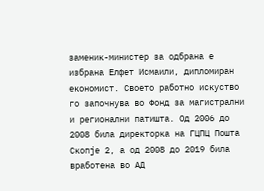заменик-министер за одбрана е избрана Елфет Исмаили, дипломиран економист. Своето работно искуство го започнува во Фонд за магистрални и регионални патишта. Од 2006 до 2008 била директорка на ГЦПЦ Пошта Скопје 2, а од 2008 до 2019 била вработена во АД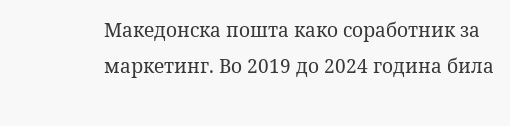Македонска пошта како соработник за маркетинг. Во 2019 до 2024 година била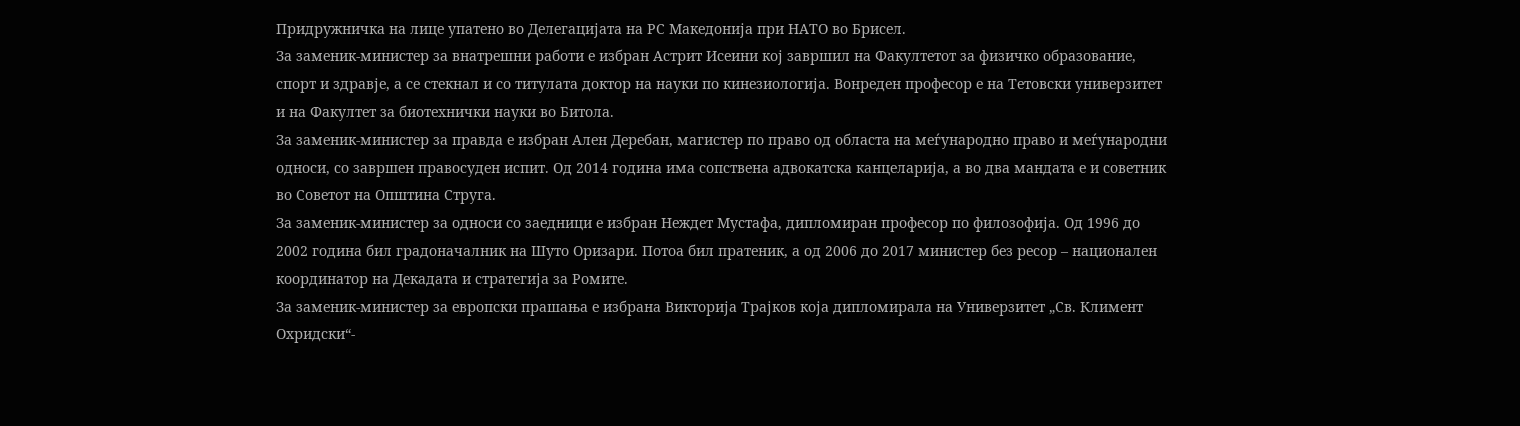Придружничка на лице упатено во Делегацијата на РС Македонија при НАТО во Брисел.
За заменик-министер за внатрешни работи е избран Астрит Исеини кој завршил на Факултетот за физичко образование, спорт и здравје, а се стекнал и со титулата доктор на науки по кинезиологија. Вонреден професор е на Тетовски универзитет и на Факултет за биотехнички науки во Битола.
За заменик-министер за правда е избран Ален Деребан, магистер по право од областа на меѓународно право и меѓународни односи, со завршен правосуден испит. Од 2014 година има сопствена адвокатска канцеларија, а во два мандата е и советник во Советот на Општина Струга.
За заменик-министер за односи со заедници е избран Неждeт Мустафа, дипломиран професор по филозофија. Од 1996 до 2002 година бил градоначалник на Шуто Оризари. Потоа бил пратеник, а од 2006 до 2017 министер без ресор – национален координатор на Декадата и стратегија за Ромите.
За заменик-министер за европски прашања е избрана Викторија Трајков која дипломирала на Универзитет „Св. Климент Охридски“-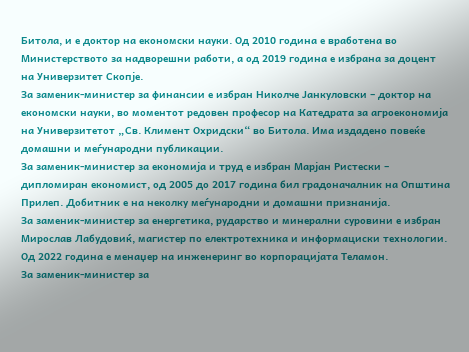Битола, и е доктор на економски науки. Од 2010 година е вработена во Министерството за надворешни работи, а од 2019 година е избрана за доцент на Универзитет Скопје.
За заменик-министер за финансии е избран Николче Јанкуловски – доктор на економски науки, во моментот редовен професор на Катедрата за агроекономија на Универзитетот „Св. Климент Охридски“ во Битола. Има издадено повеќе домашни и меѓународни публикации.
За заменик-министер за економија и труд е избран Марјан Ристески – дипломиран економист, од 2005 до 2017 година бил градоначалник на Општина Прилеп. Добитник е на неколку меѓународни и домашни признанија.
За заменик-министер за енергетика, рударство и минерални суровини е избран Мирослав Лабудовиќ, магистер по електротехника и информациски технологии. Од 2022 година е менаџер на инженеринг во корпорацијата Теламон.
За заменик-министер за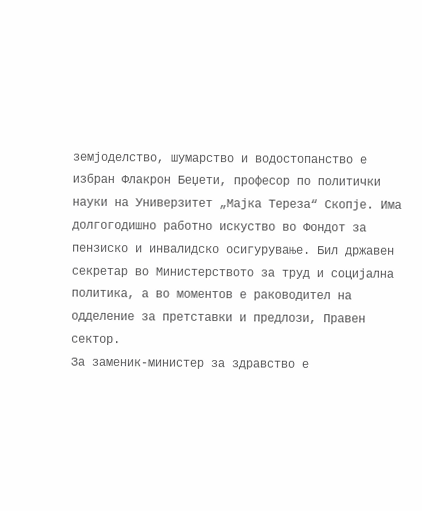земјоделство, шумарство и водостопанство е избран Флакрон Беџети, професор по политички науки на Универзитет „Мајка Тереза“ Скопје. Има долгогодишно работно искуство во Фондот за пензиско и инвалидско осигурување. Бил државен секретар во Министерството за труд и социјална политика, а во моментов е раководител на одделение за претставки и предлози, Правен сектор.
За заменик-министер за здравство е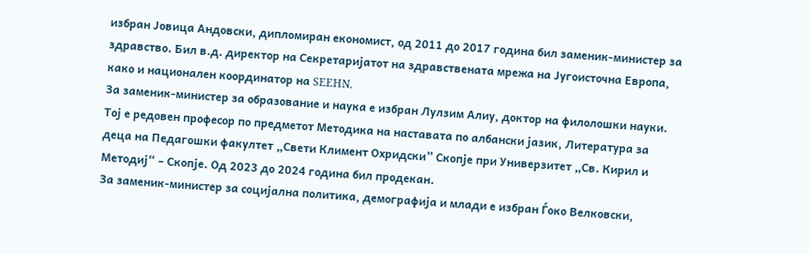избран Јовица Андовски, дипломиран економист, од 2011 до 2017 година бил заменик-министер за здравство. Бил в.д. директор на Секретаријатот на здравствената мрежа на Југоисточна Европа, како и национален координатор на SEEHN.
За заменик-министер за образование и наука е избран Лулзим Алиу, доктор на филолошки науки. Тој е редовен професор по предметот Методика на наставата по албански јазик, Литература за деца на Педагошки факултет „Свети Климент Охридски” Скопје при Универзитет „Св. Кирил и Методиј“ – Скопје. Од 2023 до 2024 година бил продекан.
За заменик-министер за социјална политика, демографија и млади е избран Ѓоко Велковски,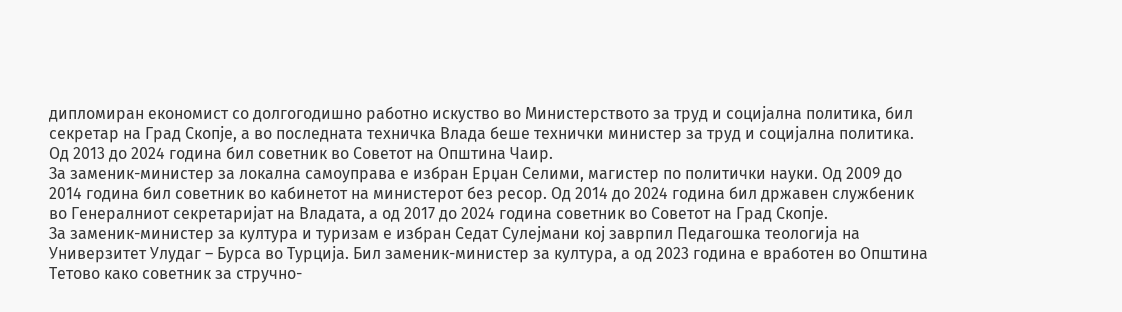дипломиран економист со долгогодишно работно искуство во Министерството за труд и социјална политика, бил секретар на Град Скопје, а во последната техничка Влада беше технички министер за труд и социјална политика. Од 2013 до 2024 година бил советник во Советот на Општина Чаир.
За заменик-министер за локална самоуправа е избран Ерџан Селими, магистер по политички науки. Од 2009 до 2014 година бил советник во кабинетот на министерот без ресор. Од 2014 до 2024 година бил државен службеник во Генералниот секретаријат на Владата, а од 2017 до 2024 година советник во Советот на Град Скопје.
За заменик-министер за култура и туризам е избран Седат Сулејмани кој заврпил Педагошка теологија на Универзитет Улудаг – Бурса во Турција. Бил заменик-министер за култура, а од 2023 година е вработен во Општина Тетово како советник за стручно-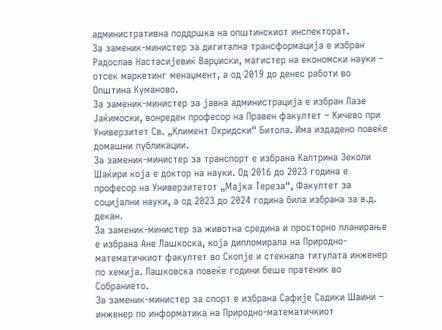административна поддршка на општинскиот инспекторат.
За заменик-министер за дигитална трансформација е избран Радослав Настасијевиќ Варџиски, магистер на економски науки – отсек маркетинг менаџмент, а од 2019 до денес работи во Општина Куманово.
За заменик-министер за јавна администрација е избран Лазе Јаќимоски, вонреден професор на Правен факултет – Кичево при Универзитет Св. „Климент Охридски“ Битола. Има издадено повеќе домашни публикации.
За заменик-министер за транспорт е избрана Калтрина Зеколи Шаќири која е доктор на науки. Од 2016 до 2023 година е професор на Универзитетот „Мајка Тереза“, Факултет за социјални науки, а од 2023 до 2024 година била избрана за в.д. декан.
За заменик-министер за животна средина и просторно планирање е избрана Ане Лашкоска, која дипломирала на Природно-математичкиот факултет во Скопје и стекнала титулата инженер по хемија. Лашковска повеќе години беше пратеник во Собранието.
За заменик-министер за спорт е избрана Сафије Садики Шаини – инженер по информатика на Природно-математичкиот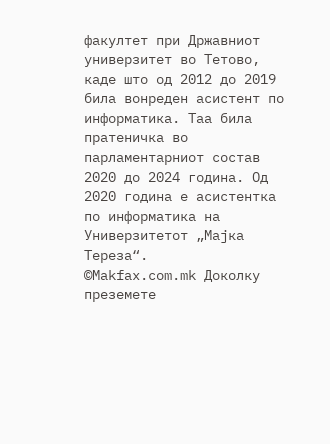факултет при Државниот универзитет во Тетово, каде што од 2012 до 2019 била вонреден асистент по информатика. Таа била пратеничка во парламентарниот состав 2020 до 2024 година. Од 2020 година е асистентка по информатика на Универзитетот „Мајка Тереза“.
©Makfax.com.mk Доколку преземете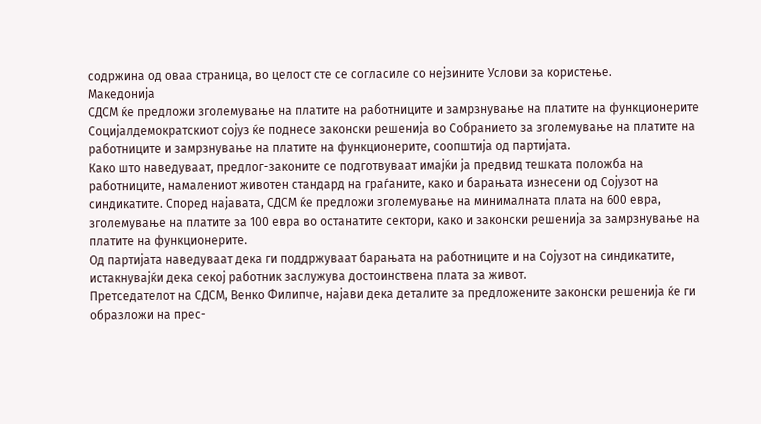содржина од оваа страница, во целост сте се согласиле со нејзините Услови за користење.
Македонија
СДСМ ќе предложи зголемување на платите на работниците и замрзнување на платите на функционерите
Социјалдемократскиот сојуз ќе поднесе законски решенија во Собранието за зголемување на платите на работниците и замрзнување на платите на функционерите, соопштија од партијата.
Како што наведуваат, предлог-законите се подготвуваат имајќи ја предвид тешката положба на работниците, намалениот животен стандард на граѓаните, како и барањата изнесени од Сојузот на синдикатите. Според најавата, СДСМ ќе предложи зголемување на минималната плата на 600 евра, зголемување на платите за 100 евра во останатите сектори, како и законски решенија за замрзнување на платите на функционерите.
Од партијата наведуваат дека ги поддржуваат барањата на работниците и на Сојузот на синдикатите, истакнувајќи дека секој работник заслужува достоинствена плата за живот.
Претседателот на СДСМ, Венко Филипче, најави дека деталите за предложените законски решенија ќе ги образложи на прес-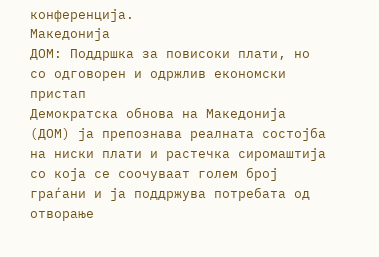конференција.
Македонија
ДОМ: Поддршка за повисоки плати, но со одговорен и одржлив економски пристап
Демократска обнова на Македонија (ДОМ) ја препознава реалната состојба на ниски плати и растечка сиромаштија со која се соочуваат голем број граѓани и ја поддржува потребата од отворање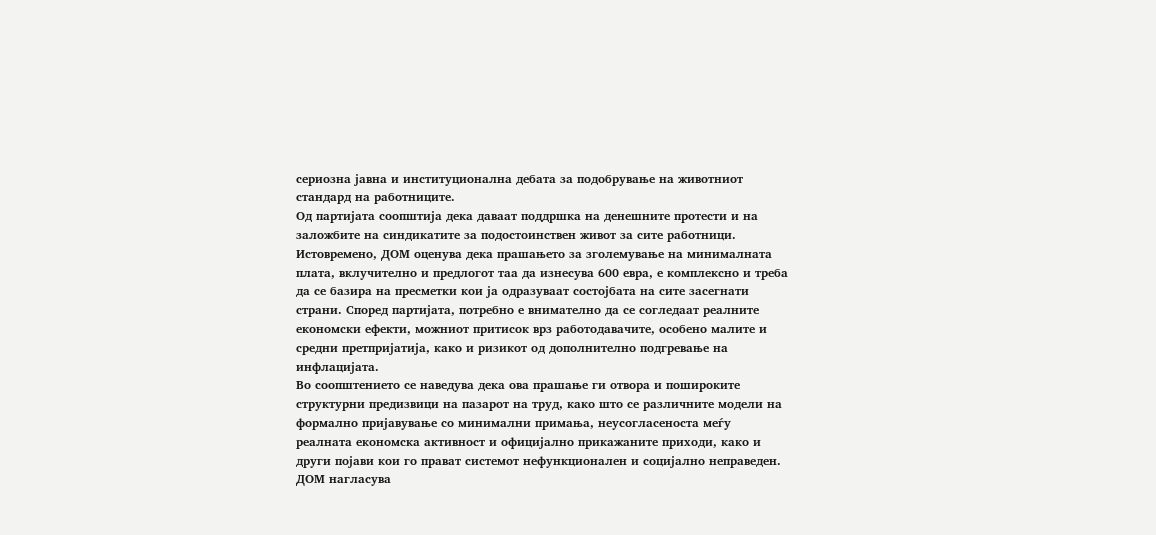сериозна јавна и институционална дебата за подобрување на животниот стандард на работниците.
Од партијата соопштија дека даваат поддршка на денешните протести и на заложбите на синдикатите за подостоинствен живот за сите работници.
Истовремено, ДОМ оценува дека прашањето за зголемување на минималната плата, вклучително и предлогот таа да изнесува 600 евра, е комплексно и треба да се базира на пресметки кои ја одразуваат состојбата на сите засегнати страни. Според партијата, потребно е внимателно да се согледаат реалните економски ефекти, можниот притисок врз работодавачите, особено малите и средни претпријатија, како и ризикот од дополнително подгревање на инфлацијата.
Во соопштението се наведува дека ова прашање ги отвора и пошироките структурни предизвици на пазарот на труд, како што се различните модели на формално пријавување со минимални примања, неусогласеноста меѓу реалната економска активност и официјално прикажаните приходи, како и други појави кои го прават системот нефункционален и социјално неправеден.
ДОМ нагласува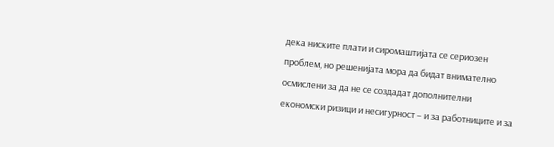дека ниските плати и сиромаштијата се сериозен проблем, но решенијата мора да бидат внимателно осмислени за да не се создадат дополнителни економски ризици и несигурност – и за работниците и за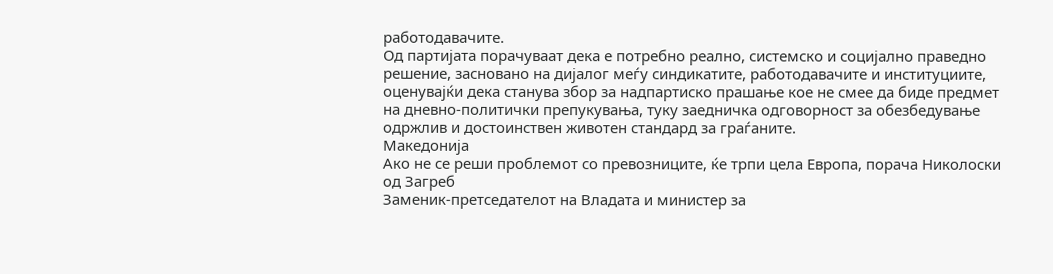работодавачите.
Од партијата порачуваат дека е потребно реално, системско и социјално праведно решение, засновано на дијалог меѓу синдикатите, работодавачите и институциите, оценувајќи дека станува збор за надпартиско прашање кое не смее да биде предмет на дневно-политички препукувања, туку заедничка одговорност за обезбедување одржлив и достоинствен животен стандард за граѓаните.
Македонија
Ако не се реши проблемот со превозниците, ќе трпи цела Европа, порача Николоски од Загреб
Заменик-претседателот на Владата и министер за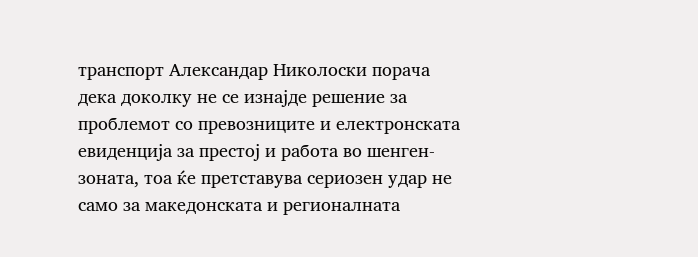транспорт Александар Николоски порача дека доколку не се изнајде решение за проблемот со превозниците и електронската евиденција за престој и работа во шенген-зоната, тоа ќе претставува сериозен удар не само за македонската и регионалната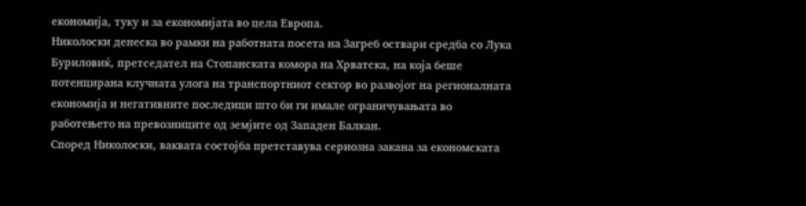економија, туку и за економијата во цела Европа.
Николоски денеска во рамки на работната посета на Загреб оствари средба со Лука Буриловиќ, претседател на Стопанската комора на Хрватска, на која беше потенцирана клучната улога на транспортниот сектор во развојот на регионалната економија и негативните последици што би ги имале ограничувањата во работењето на превозниците од земјите од Западен Балкан.
Според Николоски, ваквата состојба претставува сериозна закана за економската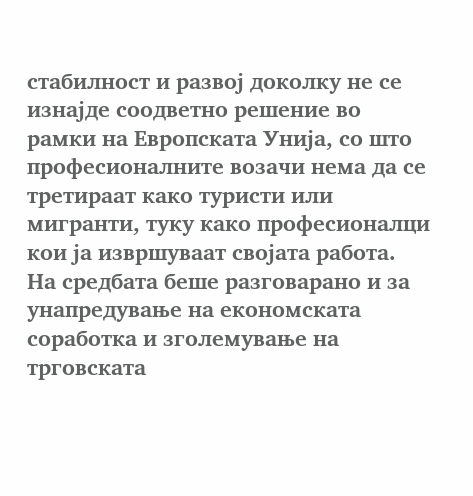стабилност и развој доколку не се изнајде соодветно решение во рамки на Европската Унија, со што професионалните возачи нема да се третираат како туристи или мигранти, туку како професионалци кои ја извршуваат својата работа.
На средбата беше разговарано и за унапредување на економската соработка и зголемување на трговската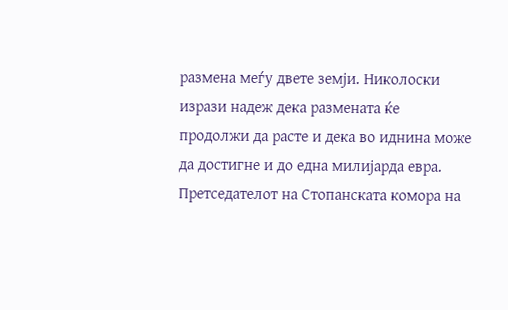размена меѓу двете земји. Николоски изрази надеж дека размената ќе продолжи да расте и дека во иднина може да достигне и до една милијарда евра.
Претседателот на Стопанската комора на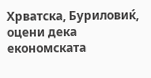Хрватска, Буриловиќ, оцени дека економската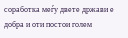соработка меѓу двете држави е добра и оти постои голем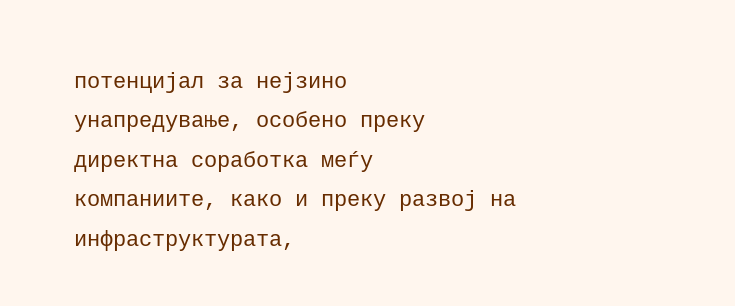потенцијал за нејзино унапредување, особено преку директна соработка меѓу компаниите, како и преку развој на инфраструктурата,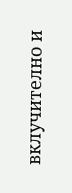вклучително и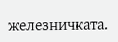железничката.